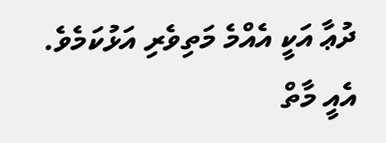ދުޢާ އަކީ އެއްމެ މަތިވެރި އަޅުކަމެވެ. އެއީ މާތް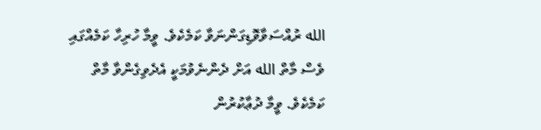الله ރުއްސަވާވޮޑިގަންނަވާ ކަމެކެވެ. ވީމާ ހުރިހާ ކަމެއްގައި ވެސް މާތް الله އަށް ދެންނެވުމަކީ އެދެވިގެންވާ މާތް ކަމެކެވެ. ވީމާ ދުޢާކުރުން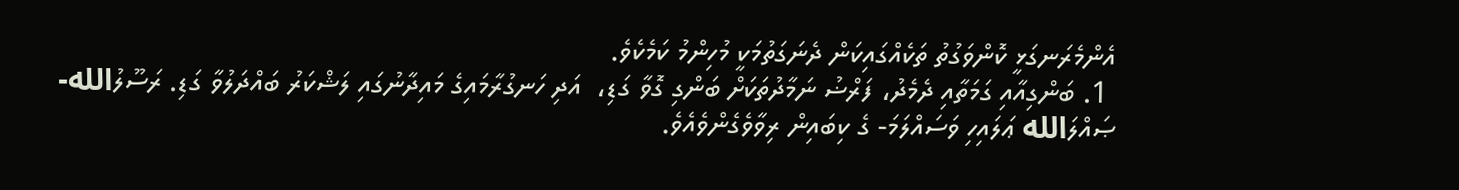އެންމެރަނގަޅީ ކޮންވަގުތު ތަކެއްގައިކަން ދެނަގަތުމަކީ މުހިންމު ކަމެކެވެ.
 1. ބަންގިއާއި ގަމަތާއި ދެމެދު، ފަރްޟު ނަމާދުތަކަށް ބަންގި ގޮވާ ގަޑި،  އަދި ހަނގުރާމައިގެ މައިދާނުގައި ލަޝްކަރު ބައްދަލުވާ ގަޑި. ރަސޫލުالله- ޞައްލަالله ޢަލައިހި ވަސައްލަމަ- ގެ ކިބައިން ރިވާވެގެންވެއެވެ.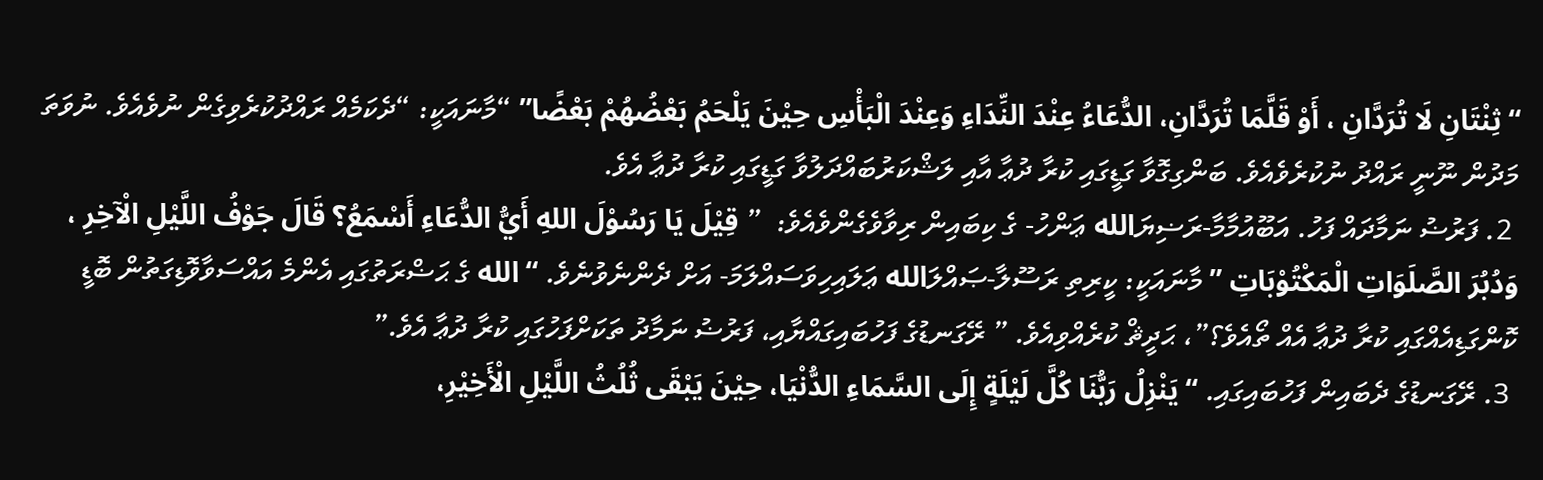“ثِنْتَانِ لَا تُرَدَّانِ ، أَوْ قَلَّمَا تُرَدَّانِ، الدُّعَاءُ عِنْدَ النِّدَاءِ وَعِنْدَ الْبَأْسِ حِيْنَ يَلْحَمُ بَعْضُهُمْ بَعْضًا” “މާނައަކީ: “ދެކަމެއް ރައްދުކުރެވިގެން ނުވެއެވެ. ނުވަތަ މަދުން ނޫނީ ރައްދު ނުކުރެވެއެވެ. ބަންގިގޮވާ ގަޑީގައި ކުރާ ދުޢާ އާއި ލަޝްކަރުބައްދަލުވާ ގަޑީގައި ކުރާ ދުޢާ އެވެ.
 2. ފަރުޟު ނަމާދައް ފަހު. އަބޫއުމާމާ-ރަޟިޔަالله ޢަންހު- ގެ ކިބައިން ރިވާވެގެންވެއެވެ:  ” قِيْلَ يَا رَسُوْلَ اللهِ أَيُّ الدُّعَاءِ أَسْمَعُ؟ قَالَ جَوْفُ اللَّيْلِ الْآخِرِ ، وَدُبُرَ الصَّلَوَاتِ الْمَكْتُوْبَاتِ ” މާނައަކީ: ކީރިތި ރަސޫލާ-ޞައްލަالله ޢަލައިހިވަސައްލަމަ- އަށް ދެންނެވުނެވެ. “الله ގެ ޙަޟްރަތުގައި އެންމެ އައްސަވާވޮޑިގަތުން ބޮޑީ ކޮންގަޑިއެއްގައި ކުރާ ދުޢާ އެއް ތޯއެވެ؟”، ޙަދީޘް ކުރެއްވިއެވެ. ” ރޭގަނޑުގެ ފަހުބައިގައްޔާއި، ފަރުޟު ނަމާދު ތަކަށްފަހުގައި ކުރާ ދުޢާ އެވެ.”
 3. ރޭގަނޑުގެ ދެބައިން ފަހުބައިގައި. “يَنْزِلُ رَبُّنَا كُلَّ لَيْلَةٍ إِلَى السَّمَاءِ الدُّنْيَا، حِيْنَ يَبْقَى ثُلُثُ اللَّيْلِ الْأَخِيْرِ،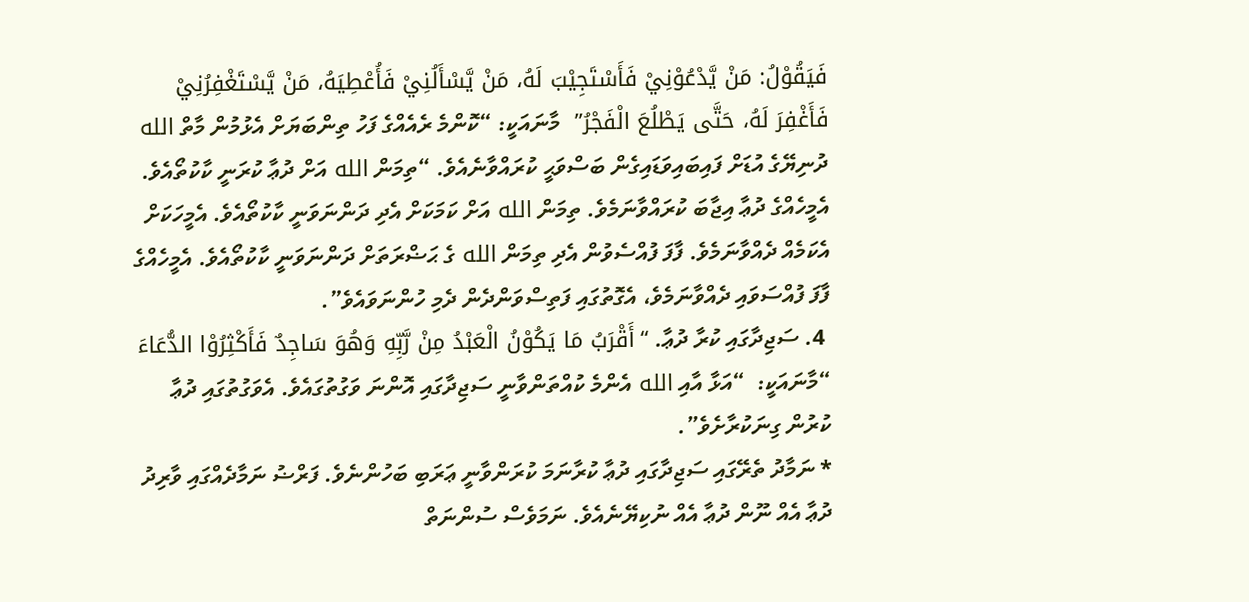فَيَقُوْلُ: مَنْ يَّدْعُوْنِيْ فَأَسْتَجِيْبَ لَهُ، مَنْ يَّسْأَلُنِيْ فَأُعْطِيَهُ، مَنْ يَّسْتَغْفِرُنِيْ فَأَغْفِرَ لَهُ، حَتَّى يَطْلُعَ الْفَجْرُ”  މާނައަކީ: “ކޮންމެ ރެއެއްގެ ފަހު ތިންބަޔަށް އެޅުމުން މާތް الله ދުނިޔޭގެ އުޑަށް ފައިބައިވަޑައިގެން ބަސްވަޙީ ކުރައްވާނެއެވެ. “ތިމަން الله އަށް ދުޢާ ކުރަނީ ކާކުތޯއެވެ. އެމީހެއްގެ ދުޢާ އިޖާބަ ކުރައްވާނަމެވެ. ތިމަން الله އަށް ކަމަކަށް އެދި ދަންނަވަނީ ކާކުތޯއެވެ. އެމީހަކަށް އެކަމެއް ދެއްވާނަމެވެ. ފާފަ ފުއްސެވުން އެދި ތިމަން الله ގެ ޙަޟްރަތަށް ދަންނަވަނީ ކާކުތޯއެވެ. އެމީހެއްގެ ފާފަ ފުއްސަވައި ދެއްވާނަމެވެ، އެގޮތުގައި ފަތިސްވަންދެން ދެމި ހުންނަވައެވެ”.
 4. ސަޖިދާގައި ކުރާ ދުޢާ. “أَقْرَبُ مَا يَكُوْنُ الْعَبْدُ مِنْ رَّبِّهِ وَهُوَ سَاجِدٌ فَأَكْثِرُوْا الدُّعَاءَ “މާނައަކީ:  “އަޅާ އާއި الله އެންމެ ކުއްތަންވާނީ ސަޖިދާގައި އޮންނަ ވަގުތުގައެވެ. އެވަގުތުގައި ދުޢާ ކުރުން ގިނަކުރާށެވެ”.
* ނަމާދު ތެރޭގައި ސަޖިދާގައި ދުޢާ ކުރާނަމަ ކުރަންވާނީ ޢަރަބި ބަހުންނެވެ. ފަރްޟު ނަމާދެއްގައި ވާރިދު ދުޢާ އެއް ނޫން ދުޢާ އެއް ނުކިޔޭނެއެވެ. ނަމަވެސް ސުންނަތް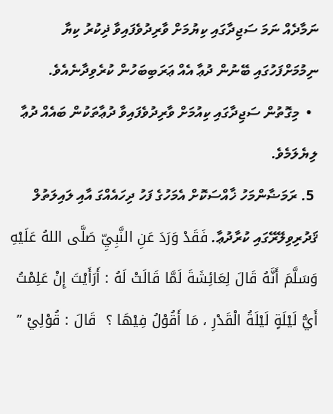ނަމާދެއް ނަމަ ސަޖިދާގައި ކިޔުމަށް ވާރިދުވެފައިވާ ޛިކުރު ކިޔާ ނިމުމަށްފަހުގައި ބޭނުން ދުޢާ އެއް ޢަރަބިބަހުން ކުރެވިދާނެއެވެ.
  •  މިގޮތުން ސަޖިދާގައި ކިއުމަށް ވާރިދުވެފައިވާ ދުޢާތަކުން ބައެއް ދުޢާ ލިޔެލަމެވެ.
 5. ރަމަޟާންމަހު ޚާއްސަކޮށް އެމަހުގެ ފަހު ދިހައެއްގަ އާއި ލައިލަތުލް ޤަދުރިވިލޭރޭގައި ކުރާދުޢާ. فَقَدْ وَرَدَ عَنِ النَّبِيِّ صَلَّى اللهُ عَلَيْهِ وَسَلَّمَ أَنَّهُ قَالَ لِعَائِشَةَ لَمَّا قَالَتْ لَهُ : أَرَأَيْتَ إِنْ عَلِمْتُ أَيُّ لَيْلَةٍ لَيْلَةُ الْقَدْرِ ، مَا أَقُوْلُ فِيْهَا ؟  قَالَ : قُوْلِيْ ”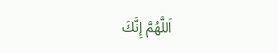اَللَّهُمَّ إِنَّكَ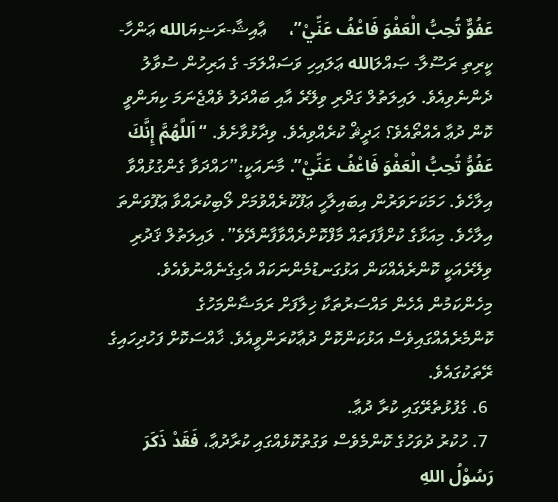عَفُوٌّ تُحِبُّ الْعَفْوَ فَاعْفُ عَنِّيْ”،     ޢާއިޝާ-ރަޟިޔަالله ޢަންހާ- ކީރިތި ރަސޫލާ- ޞައްލަالله ޢަލައިހި ވަސައްލަމަ- ގެ އަރިހުން ސުވާލު ދެންނެވިއެވެ. ލައިލަތުލް ގަދްރި ވިލޭރެ އާއި ބައްދަލު ވެއްޖެނަމަ ކިޔަންވީ ކޮން ދުޢާ އެއްތޯއެވެ؟ ޙަދީޘް ކުރެއްވިއެވެ. ވިދާޅުވާށެވެ. “اَللَّهُمَّ إِنَّكَ عَفُوُّ تُحِبُّ الْعَفْوَ فَاعْفُ عَنِّيْ”. މާނައަކީ:”ހައްދަވާ ގެންގުޅުއްވާ އިލާހެވެ. ހަމަކަށަވަރުން އިބައިލާހީ ޢަފޫކުރެއްވުމަށް ލޯބިކުރައްވާ ޢަފޫވަންތަ އިލާހެވެ. މިއަޅާގެ ކުށްފާފަތައް މާފްކޮށްދެއްވާފާންދޭވެ”. ލައިލަތުލް ޤަދުރި ވިލޭރެއަކީ ކޮންރެއެއްކަން އަޅުގަނޑުމެންނަކައް އެގިގެނެއްނުވެއެވެ. މިހެންކަމުން އެހެން މައްސަރުތަކާ ޚިލާފަށް ރަމަޟާންމަހުގެ ކޮންމެރެއެއްގައިވެސް އަޅުކަންކޮށް ދުޢާކުރަންވީއެވެ. ޚާއްސަކޮށް ފަހުދިހައިގެ ރޭތަކުގައެވެ.
 6. ގެފުޅުތެރޭގައި ކުރާ ދުޢާ.
 7. ހުކުރު ދުވަހުގެ ކޮންމެވެސް ވަގުތުކޮޅެއްގައި ކުރާދުޢާ، فَقَدْ ذَكَرَ رَسُوْلُ اللهِ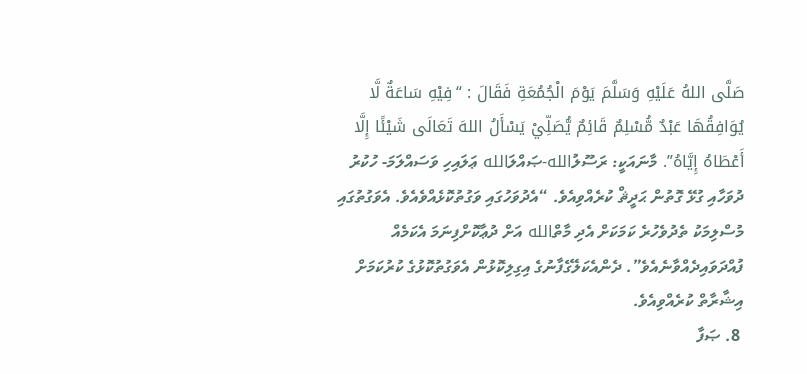صَلَّى اللهُ عَلَيْهِ وَسَلَّمَ يَوْمَ الْجُمُعَةِ فَقَالَ : “فِيْهِ سَاعَةٌ لَّا يُوَافِقُهَا عَبْدٌ مُّسْلِمٌ قَائِمٌ يُّصَلِّيْ يَسْأَلُ اللهَ تَعَالَى شَيْئًا إِلَّا أَعْطَاهُ إِيَّاهُ”. މާނައަކީ: ރަސޫލުالله-ޞައްލަالله ޢަލައިހި ވަސައްލަމަ- ހުކުރު ދުވަހާއި ގުޅޭ ގޮތުން ޙަދީޘް ކުރެއްވިއެވެ. “އެދުވަހުގައި ވަގުތުކޮޅެއްވެއެވެ. އެވަގުތުގައި މުސްލިމަކު ތެދުވެހުރެ ކަމަކަށް އެދި މާތްالله އަށް ދުޢާކޮށްފިނަމަ އެކަމެއް ފުއްދަވައިދެއްވާނެއެވެ”. ދެންއެކަލޭގެފާނުގެ އިގިލިކޮޅުން އެވަގުތުކޮޅުގެ ކުރުކަމަށް އިޝާރާތް ކުރެއްވިއެވެ.
 8. ޞަފާ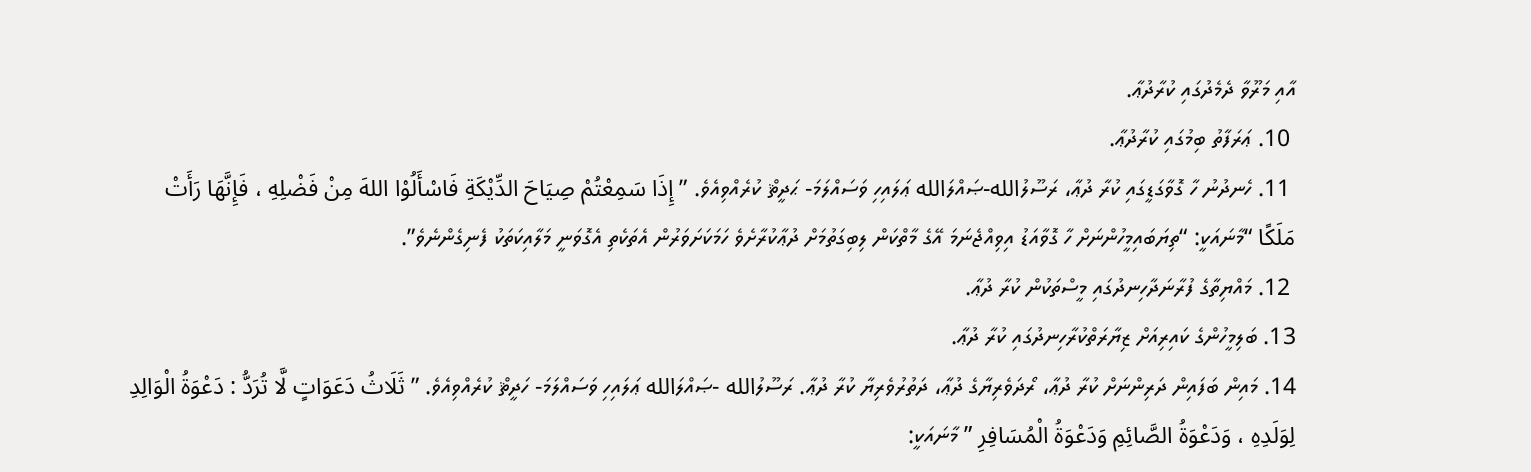އާއި މަރޫވާ ދެމެދުގައި ކުރާދުޢާ.
 10. ޢަރަފާތު ބިމުގައި ކުރާދުޢާ.
 11. ހެނދުނު ހާ ގޮވާގަޑީގައި ކުރާ ދުޢާ، ރަސޫލުالله-ޞައްލަالله ޢަލައިހި ވަސައްލަމަ- ޙަދީޘް ކުރެއްވިއެވެ. ” إِذَا سَمِعْتُمْ صِيَاحَ الدِّيْكَةِ فَاسْأَلُوْا اللهَ مِنْ فَضْلِهِ ، فَإِنَّهَا رَأَتْ مَلَكًا “މާނައަކީ: “ތިޔަބައިމީހުންނަށް ހާ ގޮވާއަޑު އިވިއްޖެނަމަ އޭގެ މާތްކަން ލިބިގަތުމަށް ދުޢާކުރާށެވެ ހަމަކަށަވަރުން އެތަކެތި އެގޮވަނީ މަލާއިކަތަކު ފެނިގެންނެވެ”.
 12. މައްޔިތާގެ ފުރާނަދާހިނދުގައި މީސްތަކުން ކުރާ ދުޢާ.
13. ބަލިމީހުންގެ ކައިރިއަށް ޒިޔާރަތްކުރާހިނދުގައި ކުރާ ދުޢާ.
14. މައިން ބަފައިން ދަރިންނަށް ކުރާ ދުޢާ، ރޯދަވެރިޔާގެ ދުޢާ، ދަތުރުވެރިޔާ ކުރާ ދުޢާ. ރަސޫލުالله -ޞައްލަالله ޢަލައިހި ވަސައްލަމަ- ހަދީޘް ކުރެއްވިއެވެ. ” ثَلَاثُ دَعَوَاتٍ لَّا تُرَدُّ : دَعْوَةُ الْوَالِدِ لِوَلَدِهِ ، وَدَعْوَةُ الصَّائِمِ وَدَعْوَةُ الْمُسَافِرِ ” މާނައަކީ: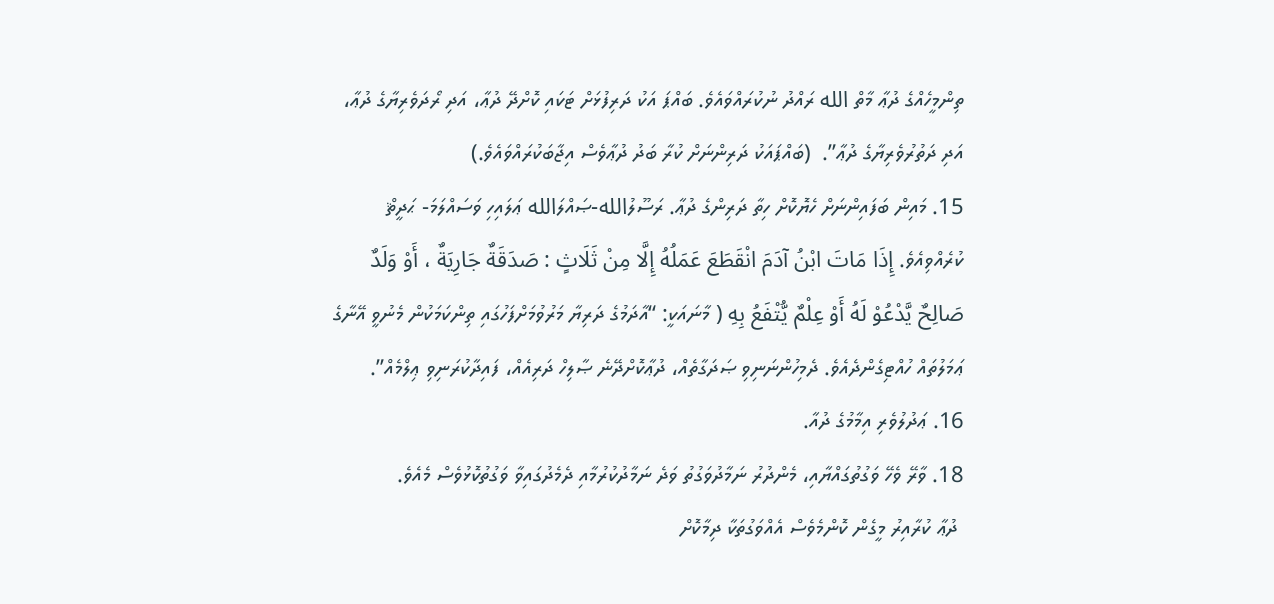ތިންމީހެއްގެ ދުޢާ މާތް الله ރައްދު ނުކުރައްވައެވެ. ބައްޕަ އަކު ދަރިފުޅަށް ޓަކައި ކޮށްދޭ ދުޢާ، އަދި ރޯދަވެރިޔާގެ ދުޢާ، އަދި ދަތުރުވެރިޔާގެ ދުޢާ”.  (ބައްޕައަކު ދަރިންނަށް ކުރާ ބަދު ދުޢާވެސް އިޖާބަކުރައްވައެވެ.)
15. މައިން ބަފައިންނަށް ހެޔޮކޮށް ހިތާ ދަރިންގެ ދުޢާ. ރަސޫލުالله-ޞައްލަالله ޢަލައިހި ވަސައްލަމަ- ޙަދީޘް ކުރެއްވިއެވެ. إِذَا مَاتَ ابْنُ آدَمَ انْقَطَعَ عَمَلُهُ إِلَّا مِنْ ثَلَاثٍ : صَدَقَةٌ جَارِيَةٌ ، أَوْ وَلَدٌ صَالِحٌ يَّدْعُوْ لَهُ أَوْ عِلْمٌ يُّتْفَعُ بِهِ ( މާނައަކީ: “އާދަމުގެ ދަރިޔާ މަރުވުމަށްފަހުގައި ތިންކަމަކުން މެނުވީ އޭނާގެ ޢަމަލުތައް ހުއްޓިގެންދެއެވެ. ދެމިހުންނަނިވި ޞަދަގާތެއް، ދުޢާކޮށްދޭނެ ޞާލިހް ދަރިއެއް، ފައިދާކުރަނިވި ޢިލްމެއް”.
16. ޢަދުލުވެރި އިމާމުގެ ދުއާ.
18. ވާރޭ ވެހޭ ވަގުތުގައްޔާއި، މެންދުރު ނަމާދުވަގުތު ވަދެ ނަމާދުކުރުމާއި ދެމެދުގައިވާ ވަގުތުކޮޅުވެސް މެއެވެ.
 ދުޢާ ކުރާއިރު މީގެން ކޮންމެވެސް އެއްވަގުތަކާ ދިމާކޮށް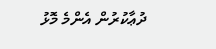ދުޢާކުރުން އެންމެ މޮޅު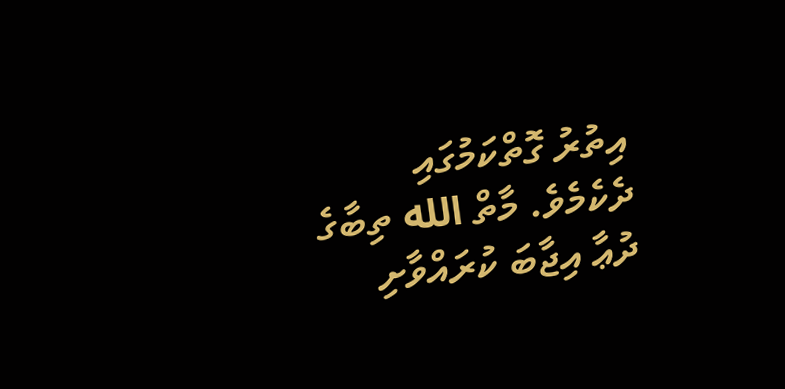އިތުރު ގޮތްކަމުގައި ދެކެމެވެ. މާތް الله ތިބާގެ ދުޢާ އިޖާބަ ކުރައްވާށި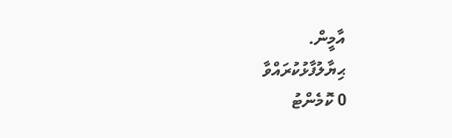އާމީން.
ޙިޔާލުފާޅުކުރައްވާ
0 ކޮމެންޓު